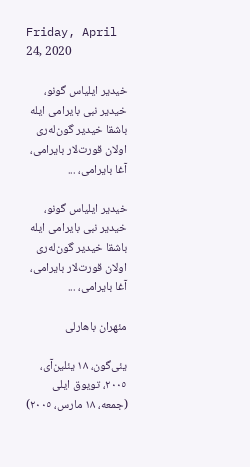Friday, April 24, 2020

خیدیر ایلیاس گونو، خیدیر نبی بایرامی ایله باشقا خیدیر گون‌له‌ری اولان قورت‌لار بایرامی، آغا بایرامی، ...

خیدیر ایلیاس گونو، خیدیر نبی بایرامی ایله باشقا خیدیر گون‌له‌ری اولان قورت‌لار بایرامی، آغا بایرامی، ...

مئهران باهارلی

یئی‌گون، ١٨ یئلین‌آی، ٢٠٠٥، تویوق ایلی (جمعه، ١٨ مارس، ٢٠٠٥)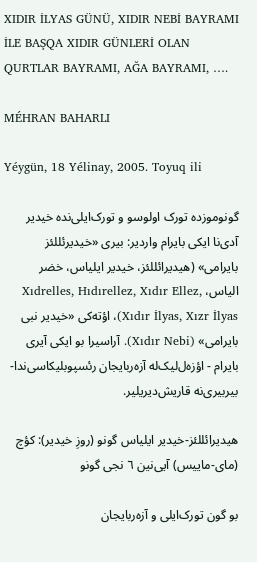XIDIR İLYAS GÜNÜ, XIDIR NEBİ BAYRAMI İLE BAŞQA XIDIR GÜNLERİ OLAN QURTLAR BAYRAMI, AĞA BAYRAMI, ….

MÉHRAN BAHARLI

Yéygün, 18 Yélinay, 2005. Toyuq ili

گونوموزده تورک اولوسو و تورک‌ایلی‌نده خیدیر آدی‌نا ایکی بایرام واردیر: بیری «خیدیرئللئز بایرامی» (هیدیرائللئز، خیدیر ایلیاس، خضر الیاس، Xıdrelles, Hıdırellez, Xıdır Ellez, Xıdır İlyas, Xızr İlyas)، اؤته‌کی «خیدیر نبی بایرامی» (Xıdır Nebi). آراسیرا بو ایکی آیری بایرام - اؤزه‌ل‌لیک‌له آزه‌ربایجان رئسپوبلیکاسی‌ندا-  بیربیری‌نه قاریش‌دیریلیر.

هیدیرائللئز-خیدیر ایلیاس گونو (روزِ خیدیر): کؤچ (مای-ماییس) آیی‌نین ٦ نجی گونو

بو گون تورک‌ایلی و آزه‌ربایجان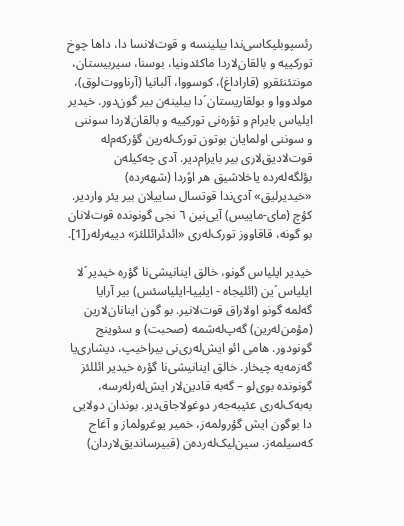رئسپوبلیکاسی‌ندا بیلینسه و قوت‌لانسا دا، داها چوخ تورکییه و بالقان‌لاردا ماکئدونیا، بوسنا، سیربیستان، مونتئنئقرو (قاراداغ)، کوسووا، آلبانیا (آرناووت‌لوق)، مولدووا و بولقاریستان´دا بیلینه‌ن بیر گون‌دور. خیدیر ایلیاس بایرام و تؤره‌نی تورکییه و بالقان‌لاردا سوننی و سوننی اولمایان بوتون تورک‌له‌رین گؤرکه‌م‌له قوت‌لادیق‌لاری بیر بایرام‌دیر. آدی چه‌کیله‌ن بؤلگه‌له‌رده یاخلاشیق هر اوُردا (شهه‌رده) «خیدیرلیق» آدی‌ندا قوتسال ساییلان بیر یئر واردیر. کؤچ (مای-ماییس) آیی‌نین ٦ نجی گونونده قوت‌لانان بو گونه، قاقاووز تورک‌له‌ری «ائدئرائللئز» دییه‌رله‌ر[1].

خیدیر ایلیاس گونو، خالق اینانیشی‌نا گؤره خیدیر´لا ایلیاس´ین (ائلیجاه - ایلییا-ایلیاسئس) بیر آرایا گه‌لمه گونو اولاراق قوت‌لانیر. بو گون اینانان‌لارین (مؤمن‌له‌رین) گه‌پ‌له‌شمه (صحبت) و سئوینج گونودور. هامی ائو ایش‌له‌ری‌نی بیراخیپ، دیشاری‌یا گه‌زمه‌یه چیخار. خالق اینانیشی‌نا گؤره خیدیر ائللئز گونونده بوی‌لو – گه‌به قادین‌لار ایش‌له‌رله‌رسه، به‌به‌ک‌له‌ری عئیبه‌جه‌ر دوغولاجاق‌دیر. بوندان دولایی دا بوگون ایش گؤرولمه‌ز، خمیر یوغرولماز و آغاج که‌سیلمه‌ز. سین‌لیک‌له‌رده‌ن (قبیرساندیق‌لاردان)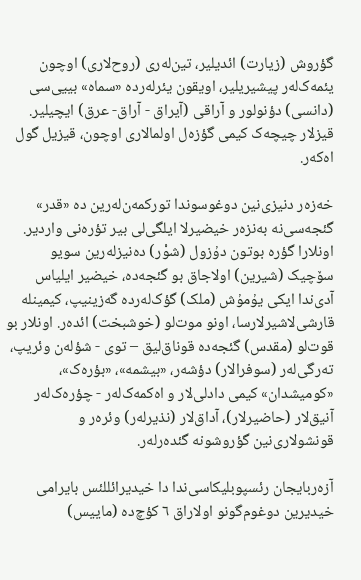گؤروش (زیارت) ائدیلیر، تین‌له‌ری (روح‌لاری) اوچون یئمه‌ک‌له‌ر پیشیریلیر، اویقون یئرله‌رده «سماه» بییی‌سی (دانسی) دؤنولور و آراقی (آیراق - آراق- عرق) ایچیلیر. قیزلار چیچه‌ک کیمی گؤزه‌ل اولمالاری اوچون، قیزیل گول اه‌که‌ر.

خه‌زه‌ر دنیزی‌نین دوغوسوندا تورکمه‌ن‌له‌رین ده «قدر» گئجه‌سی‌نه به‌نزه‌ر خیضیرلا ایلگی‌لی بیر تؤره‌نی واردیر. اونلارا گؤره بوتون دۇزول (شوْر) ده‌نیزله‌رین سویو سۆچیک (شیرین) اولاجاق بو گئجه‌ده، خیضیر ایلیاس آدی‌ندا ایکی یۇمۇش (ملک) گؤک‌له‌رده گه‌زینیپ، کیمینله قارشی‌لاشیرلارسا، اونو موت‌لو (خوشبخت) ائده‌ر. اونلار بو قوت‌لو (مقد‌س) گئجه‌ده قوناق‌لیق – توی - شؤله‌ن وئریپ، ته‌رگی‌له‌ر (سوفرالار) دؤشه‌ر، «بیشمه»، «بؤره‌ک»، «کومیشدان» کیمی دادلی‌لار و اه‌کمه‌ک‌له‌ر - چؤره‌ک‌له‌ر آنیق‌لار (حاضیرلار)، آداق‌لار (نذیرله‌ر) وئره‌ر و قونشولاری‌نین گؤروشونه گئده‌رله‌ر.

آزه‌ربایجان رئسپوبلیکاسی‌ندا دا خیدیرائللئس بایرامی خیدیرین دوغوم‌گونو اولاراق ٦ کؤچ‌ده (ماییس)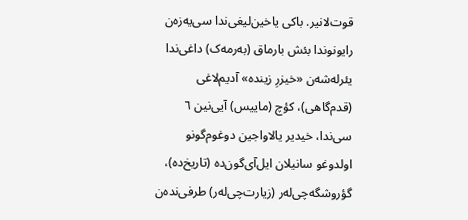قوت‌لانیر. باکی یاخین‌لیغی‌ندا سی‌یه‌زه‌ن رایونوندا بئش بارماق (به‌رمه‌ک) داغی‌ندا یئرله‌شه‌ن «خیزرِ زینده» آدیم‌لاغی (قدم‌گاهی)، کؤچ (ماییس) آیی‌نین ٦ سی‌ندا، خیدیر یالاواجین دوغوم‌گونو اولدوغو سانیلان ایل‌آی‌گون‌ده (تاریخ‌ده)، گؤروشگه‌چی‌له‌ر (زیار‌ت‌چی‌له‌ر) طر‌فی‌نده‌ن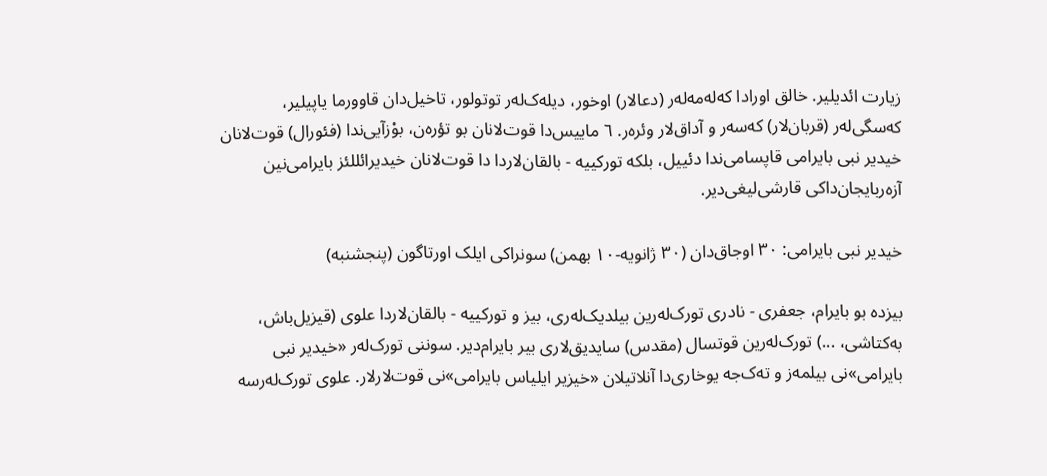زیار‌ت ائدیلیر. خالق اورادا که‌له‌مه‌له‌ر (دعالار) اوخور، دیله‌ک‌له‌ر توتولور، تاخیل‌دان قاوورما یاپیلیر، که‌سگی‌له‌ر (قربان‌لار) که‌سه‌ر و آداق‌لار وئره‌ر. ٦ ماییس‌دا قوت‌لانان بو تؤره‌ن، بوْزآیی‌ندا (فئورال) قوت‌لانان خیدیر نبی بایرامی قاپسامی‌ندا دئییل، بلکه تورکییه - بالقان‌لاردا دا قوت‌لانان خیدیرائللئز بایرامی‌نین آزه‌ربایجان‌داکی قارشی‌لیغی‌دیر.

خیدیر نبی بایرامی: ٣٠ اوجاق‌دان (٣٠ ژانویه-١٠ بهمن) سونراکی ایلک اورتاگون (پنجشنبه)

بیزده بو بایرام، جعفری - نادری تورک‌له‌رین بیلدیک‌له‌ری، بیز و تورکییه - بالقان‌لاردا علوی (قیزیل‌باش، به‌کتاشی، ...) تورک‌له‌رین قوتسال (مقدس) سایدیق‌لاری بیر بایرام‌دیر. سوننی تورک‌له‌ر «خیدیر نبی بایرامی»نی بیلمه‌ز و ته‌ک‌جه یوخاری‌دا آنلاتیلان «خیزیر ایلیاس بایرامی»نی قوت‌لارلار. علوی تورک‌له‌رسه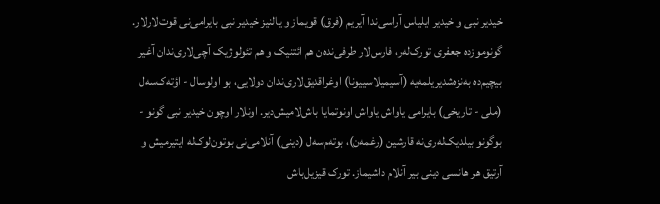خیدیر نبی و خیدیر ایلیاس آراسی‌ندا آیریم (فرق) قویماز و یالنیز خیدیر نبی بایرامی‌نی قوت‌لارلار. گونوموزده جعفری تورک‌له‌ر، فارس‌لار طر‌فی‌نده‌ن هم ائتنیک و هم تئولوژیک آچی‌لاری‌ندان آغیر بیچیم‌ده به‌نزه‌شدیریلمه‌یه (آسیمیلاسییونا) اوغراقدیق‌لاری‌ندان دولایی، بو اولوسال - اؤته‌ک‌سه‌ل (ملی - تاریخی) بایرامی یاواش یاواش اونوتمایا باش‌لامیش‌دیر. اونلار اوچون خیدیر نبی گونو - بوگونو بیلدیک‌له‌ری‌نه قارشین (رغمه‌ن)، بوته‌م‌سه‌ل (دینی) آنلامی‌نی بوتون‌لوک‌له ایتیرمیش و آرتیق هر هانسی دینی بیر آنلام داشیماز. تورک قیزیل‌باش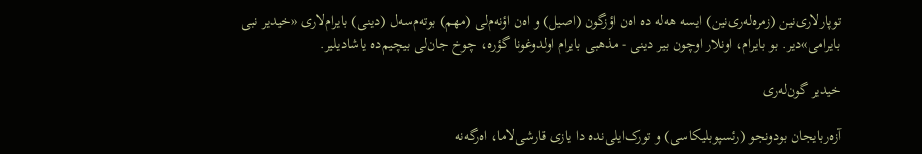توپارلاری‌نین (زمره‌له‌ری‌نین) ایسه هه‌له ده اه‌ن اؤزگون (اصیل) و اه‌ن اؤنه‌م‌لی (مهم) بوته‌م‌سه‌ل (دینی) بایرام‌لاری «خیدیر نبی بایرامی»دیر. بو بایرام، اونلار اوچون بیر دینی - مذهبی بایرام اولدوغونا گؤره، چوخ جان‌لی بیچیم‌ده یاشادیلیر.

خیدیر گون‌له‌ری

آزه‌ربایجان‌ بودونجو (رئسپوبلیکاسی) و تورک‌ایلی‌نده ‌دا یازی قارشی‌لاما، اه‌رگه‌نه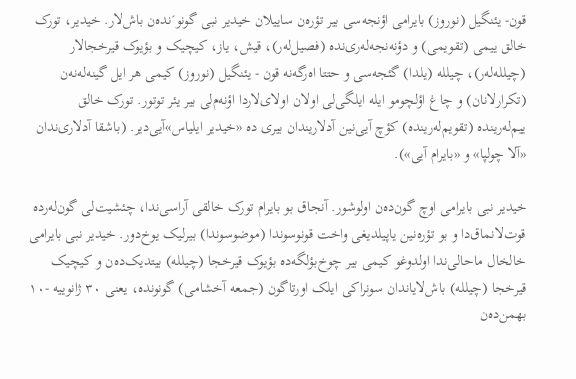قون- یئنگیل (نوروز) بایرامی اؤنجه‌سی بیر تؤره‌ن ساییلان خیدیر نبی گونو´نده‌ن باش‌لار. خیدیر، تورک خالق ییمی (تقویمی) و دؤنه‌نجه‌له‌ری‌نده (فصیل‌له‌ر)، قیش، یاز، کیچیک و بؤیوک قیرخجالار (چیلله‌له‌ر)، چیلله (یلدا) گئجه‌سی و حتتا اه‌رگه‌نه قون - یئنگیل (نوروز) کیمی هر ایل گینه‌له‌نه‌ن (تکرارلانان) و چاغ اؤلچومو ایله ایلگی‌لی اولان اولای‌لاردا اؤنه‌م‌لی بیر یئر توتور. تورک خالق ییم‌له‌رینده (تقویم‌له‌رینده) کؤچ آیی‌نین آدلاریندان بیری ده «خیدیر ایلیاس»آیی‌دیر. (باشقا آدلاری‌ندان «آلا چولپا» و «بایرام آیی»).

خیدیر نبی بایرامی اوچ گون‌ده‌ن اولوشور. آنجاق بو بایرام تورک خالقی آراسی‌ندا، چئشیت‌لی گون‌له‌رده قوت‌لانماق‌دا و بو تؤره‌نین یاپیلدیغی واخت قونوسوندا (موضوسوندا) بیرلیک یوخ‌دور. خیدیر نبی بایرامی خالخال ماحالی‌ندا اولدوغو کیمی بیر چوخ‌بؤلگه‌ده بؤیوک قیرخجا (چیلله) بیتدیک‌ده‌ن و کیچیک قیرخجا (چیلله) باش‌لایاندان سونراکی ایلک اورتاگون (جمعه آخشامی) گونونده، یعنی ٣٠ ژانوییه -١٠ بهمن‌ده‌ن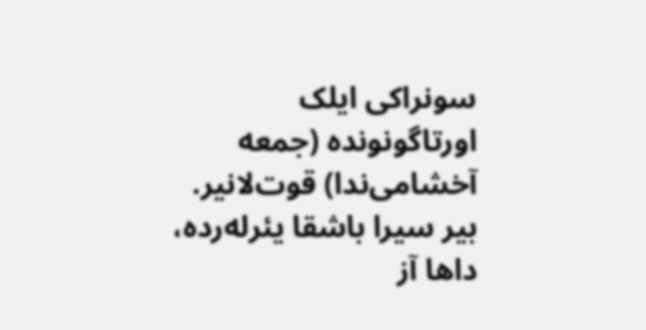سونراکی ایلک اورتاگونونده (جمعه آخشامی‌ندا) قوت‌لانیر. بیر سیرا باشقا یئرله‌رده، داها آز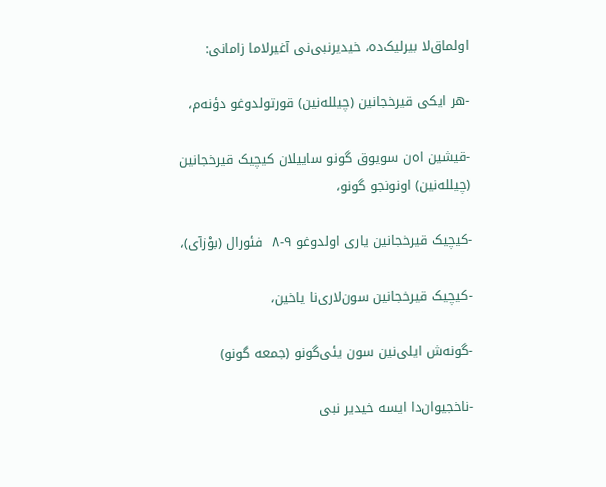اولماق‌لا بیرلیک‌ده، خیدیرنبی‌نی آغیرلاما زامانی:

-هر ایکی قیرخجانین (چیلله‌نین) قورتولدوغو دؤنه‌م،

-قیشین اه‌ن سویوق گونو ساییلان کیچیک قیرخجانین (چیلله‌نین) اونونجو گونو،

-کیچیک قیرخجانین یاری اولدوغو ٩-٨  فئورال (بوْزآی)،

-کیچیک قیرخجانین سون‌لاری‌نا یاخین،

-گونه‌ش ایلی‌نین سون یئی‌گونو (جمعه گونو)

-ناخجیوان‌دا ایسه خیدیر نبی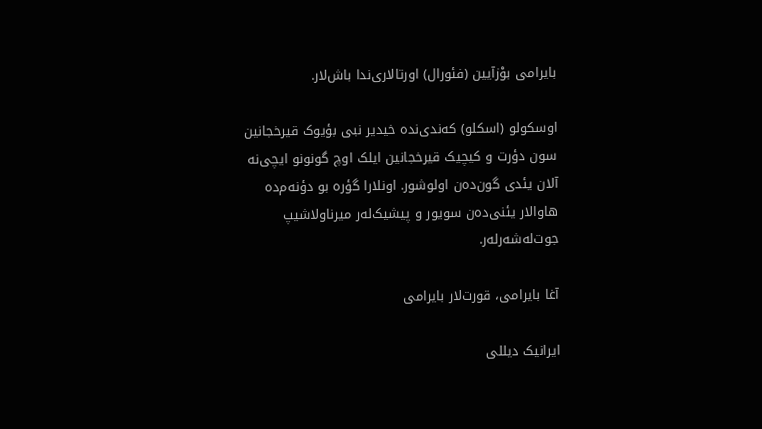بایرامی بوْزآیین (فئورال) اورتالاری‌ندا باش‌لار.

اوسکولو (اسکلو) که‌ندی‌نده خیدیر نبی بؤیوک قیرخجانین سون دؤرت و کیچیک قیرخجانین ایلک اوچ گونونو ایچی‌نه آلان یئدی گون‌ده‌ن اولوشور. اونلارا گؤره بو دؤنه‌م‌ده هاوالار یئنی‌ده‌ن سویور و پیشیک‌له‌ر میرناولاشیپ جوت‌له‌شه‌رله‌ر.

آغا بایرامی، قورت‌لار بایرامی

ایرانیک دیللی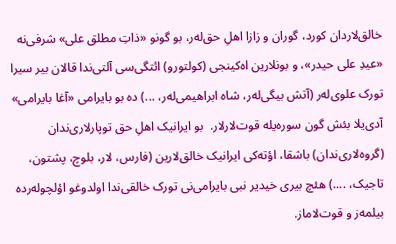خالق‌لاردان کورد، گوران و زازا اهلِ حق‌له‌ر، بو گونو «ذاتِ مطلق علی» شر‌فی‌نه «عیدِ علی حیدر»، و بونلارین اه‌کینجی (کولتورو) ائتگی‌سی آلتی‌ندا قالان بیر سیرا تورک علوی‌له‌ر (آتش بیگی‌له‌ر، شاه ابراهیمی‌له‌ر، ...) ده بو بایرامی «آغا بایرامی» آدی‌یلا بئش گون سوره‌یله قوت‌لارلار.  بو ایرانیک اهلِ حق توپارلاری‌ندان (گروه‌لاری‌ندان) باشقا، اؤته‌کی ایرانیک خالق‌لارین (فارس، لار، بلوچ، پشتون، تاجیک، ....) هئچ بیری خیدیر نبی بایرامی‌نی تورک خالقی‌ندا اولدوغو اؤلچوله‌رده بیلمه‌‌ز و قوت‌لاماز.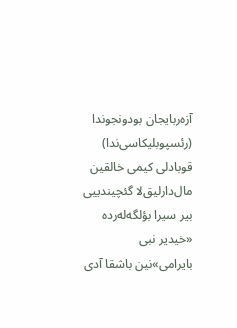آزه‌ربایجان‌ بودونجوندا (رئسپوبلیکاسی‌ندا) قوبادلی کیمی خالقین مال‌دارلیق‌لا گئچیندییی بیر سیرا بؤلگه‌له‌رده «خیدیر نبی بایرامی»نین باشقا آدی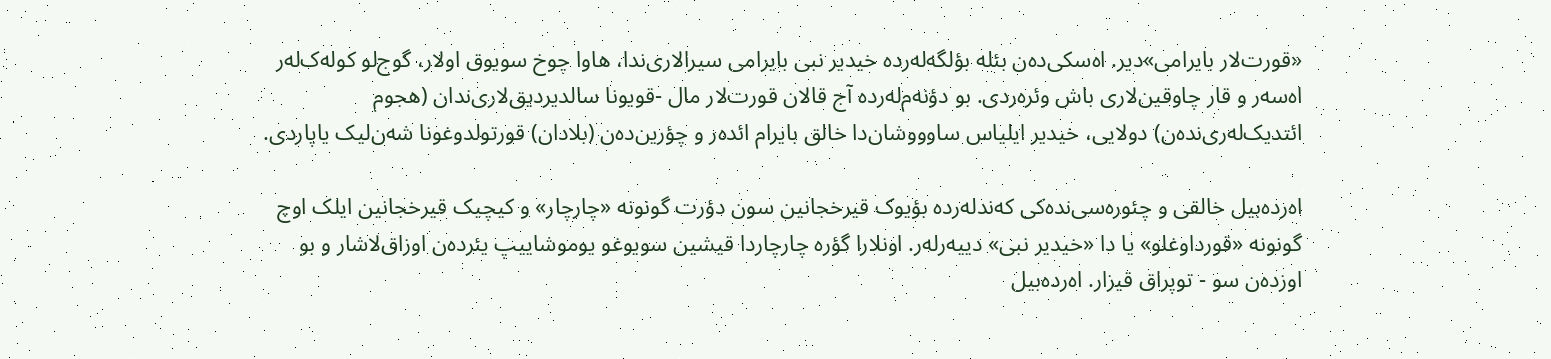«قورت‌لار بایرامی»دیر. اه‌سکی‌ده‌ن بئله بؤلگه‌له‌رده خیدیر نبی بایرامی سیرالاری‌ندا، هاوا چوخ سویوق اولار، گوج‌لو کوله‌ک‌له‌ر اه‌سه‌ر و قار چاوقین‌لاری باش وئره‌ردی. بو دؤنه‌م‌له‌رده آج قالان قورت‌لار مال -قویونا سالدیردیق‌لاری‌ندان (هجوم ائتدیک‌له‌ری‌نده‌ن) دولایی، خیدیر ایلیاس ساوووشان‌دا خالق بایرام ائده‌ر و چؤرین‌ده‌ن (بلادان) قورتولدوغونا شه‌ن‌لیک یاپاردی.

اه‌رده‌بیل خالقی و چئوره‌سی‌نده‌کی که‌ندله‌رده بؤیوک قیرخجانین سون دؤرت گونونه «چارچار» و کیچیک قیرخجانین ایلک اوچ گونونه «قورداوغلو» یا دا «خیدیر نبی» دییه‌رله‌ر. اونلارا گؤره چارچاردا قیشین سویوغو یوموشاییپ یئرده‌ن اوزاق‌لاشار و بو اوزده‌ن سو - توپراق قیزار. اه‌رده‌بیل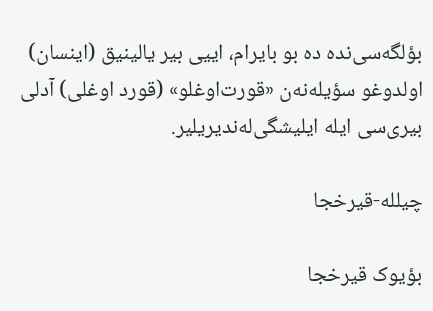بؤلگه‌سی‌نده ده بو بایرام، اییی بیر یالینیق (اینسان) اولدوغو سؤیله‌نه‌ن «قورت‌اوغلو» (قورد اوغلی) آدلی بیری‌سی ایله ایلیشگی‌له‌ندیریلیر.

چیلله-قیرخجا

بؤیوک قیرخجا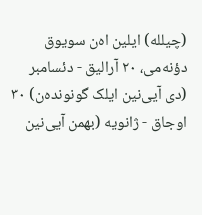(چیلله) ایلین اه‌ن سویوق دؤنه‌می، ٢٠ آرالیق - دئسامبر (دی آیی‌نین ایلک گونونده‌ن) ٣٠ اوجاق - ژانویه (بهمن آیی‌نین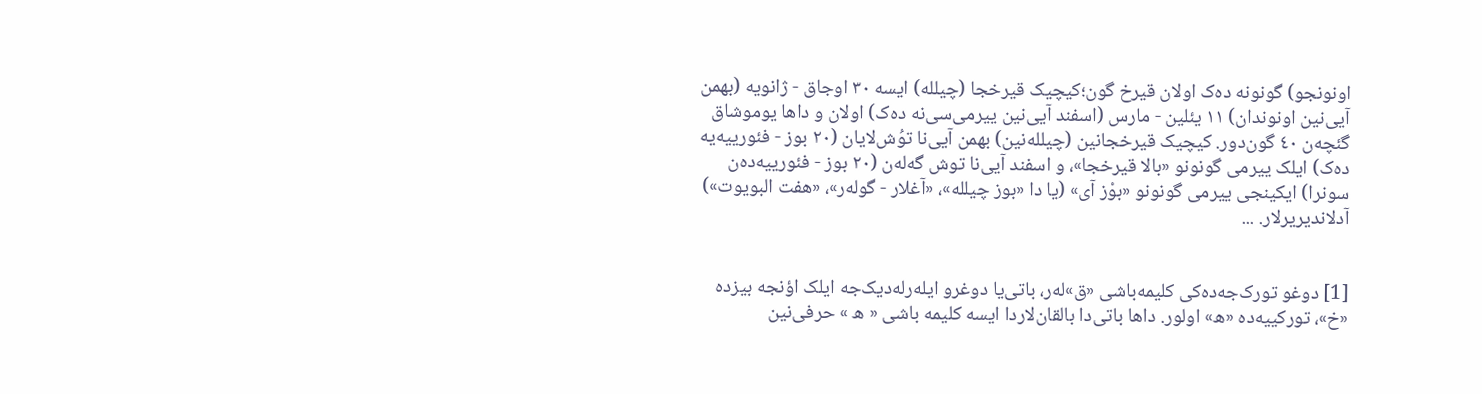اونونجو) گونونه ده‌ک اولان قیرخ گون؛کیچیک قیرخجا (چیلله) ایسه ٣٠ اوجاق - ژانویه (بهمن آیی‌نین اونوندان) ١١ یئلین - مارس (اسفند آیی‌نین ییرمی‌سی‌نه ده‌ک) اولان و داها یوموشاق گئچه‌ن ٤٠ گون‌دور. کیچیک قیرخجانین (چیلله‌نین) بهمن آیی‌نا توُش‌لایان (٢٠ بوز - فئورییه‌یه ده‌ک) ایلک ییرمی گونونو «بالا قیرخجا»، و اسفند آیی‌نا توش گه‌له‌ن (٢٠ بوز - فئورییه‌ده‌ن سونرا) ایکینجی ییرمی گونونو «بوْز آی» (یا دا «بوز چیلله»، «آغلار - گوله‌ر»، «هفت البویوت») آدلاندیریرلار. ...


[1] دوغو تورک‌جه‌ده‌کی کلیمه‌باشی «ق»له‌ر، باتی‌یا دوغرو ایله‌رله‌دیک‌جه ایلک اؤنجه بیزده «خ»، تورکییه‌ده «ه» اولور. داها باتی‌دا بالقان‌لاردا ایسه کلیمه باشی « ه » حرفی‌نین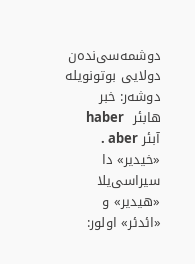دوشمه‌سی‌نده‌ن دولایی بوتونویله دوشه‌ر: خبر   هابئر  haber  آبئر aber . «خیدیر» دا سیراسی‌یلا «هیدیر» و «ائدئر» اولور: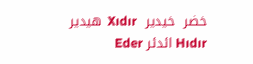خضر  خیدیر  Xıdır  هیدیر  Hıdır ائدئر Eder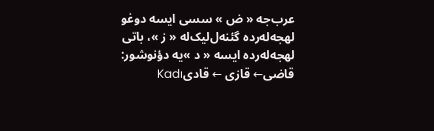عرب‌جه « ض » سسی ایسه دوغو لهجه‌له‌رده گئنه‌ل‌لیک‌له « ز »، باتی لهجه‌له‌رده ایسه « د »یه دؤنوشور: قاضی← قازی ← قادیKadı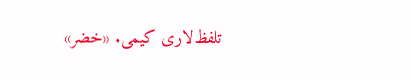تلفظ‌لاری کیمی. «خضر»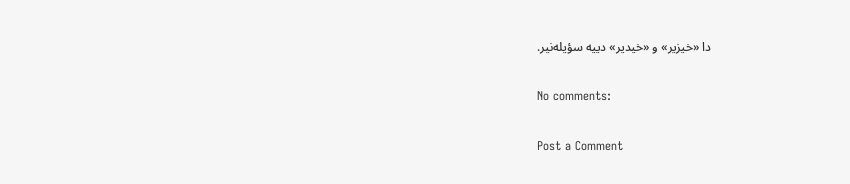دا «خیزیر» و «خیدیر» دییه سؤیله‌نیر.

No comments:

Post a Comment